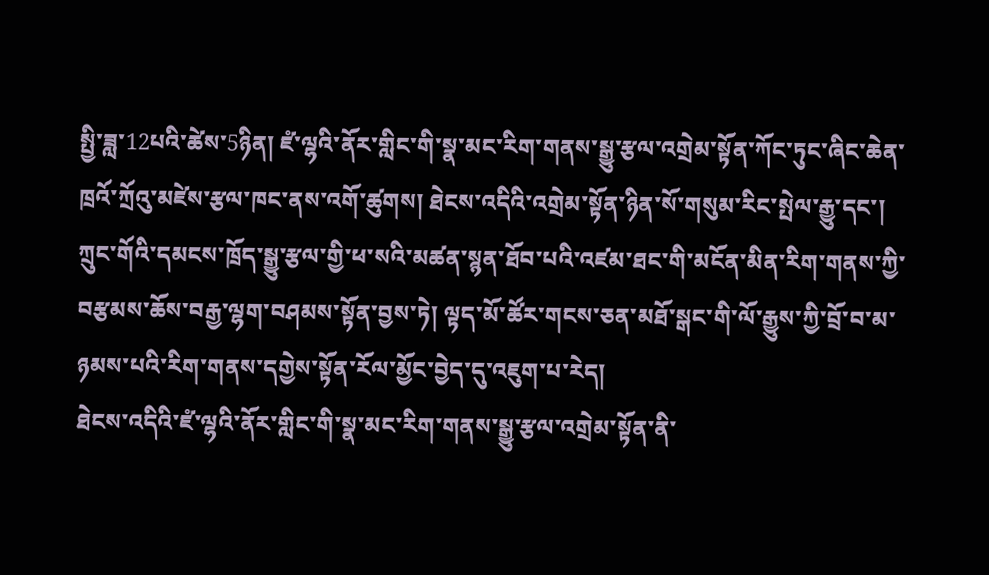སྤྱི་ཟླ་12པའི་ཚེས་5ཉིན། ཛཾ་ལྷའི་ནོར་གླིང་གི་སྣ་མང་རིག་གནས་སྒྱུ་རྩལ་འགྲེམ་སྟོན་ཀོང་ཏུང་ཞིང་ཆེན་ཁྲའོ་ཀྲོའུ་མཛེས་རྩལ་ཁང་ནས་འགོ་ཚུགས། ཐེངས་འདིའི་འགྲེམ་སྟོན་ཉིན་སོ་གསུམ་རིང་སྤེལ་རྒྱུ་དང་། ཀྲུང་གོའི་དམངས་ཁྲོད་སྒྱུ་རྩལ་གྱི་ཕ་སའི་མཚན་སྙན་ཐོབ་པའི་འཛམ་ཐང་གི་མངོན་མིན་རིག་གནས་ཀྱི་བརྩམས་ཆོས་བརྒྱ་ལྷག་བཤམས་སྟོན་བྱས་ཏེ། ལྟད་མོ་ཚོར་གངས་ཅན་མཐོ་སྒང་གི་ལོ་རྒྱུས་ཀྱི་བྲོ་བ་མ་ཉམས་པའི་རིག་གནས་དགྱེས་སྟོན་རོལ་མྱོང་བྱེད་དུ་འཇུག་པ་རེད།
ཐེངས་འདིའི་ཛཾ་ལྷའི་ནོར་གླིང་གི་སྣ་མང་རིག་གནས་སྒྱུ་རྩལ་འགྲེམ་སྟོན་ནི་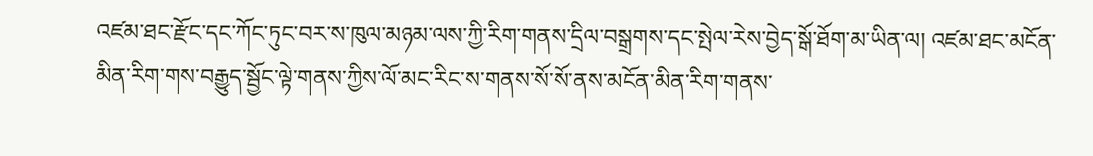འཛམ་ཐང་རྫོང་དང་ཀོང་ཏུང་བར་ས་ཁུལ་མཉམ་ལས་ཀྱི་རིག་གནས་དྲིལ་བསྒྲགས་དང་སྤེལ་རེས་བྱེད་སྒོ་ཐོག་མ་ཡིན་ལ། འཛམ་ཐང་མངོན་མིན་རིག་གས་བརྒྱུད་སྦྱོང་ལྟེ་གནས་ཀྱིས་ལོ་མང་རིང་ས་གནས་སོ་སོ་ནས་མངོན་མིན་རིག་གནས་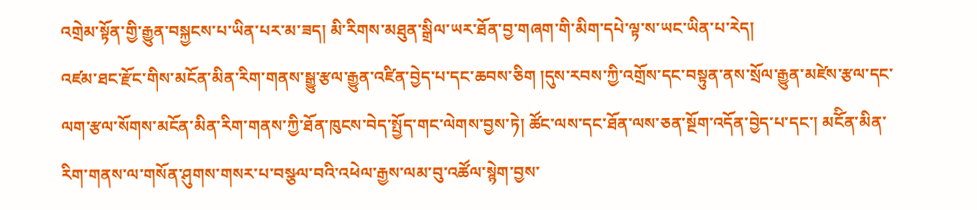འགྲེམ་སྟོན་གྱི་རྒྱུན་བསྐྱངས་པ་ཡིན་པར་མ་ཟད། མི་རིགས་མཐུན་སྒྲིལ་ཡར་ཐོན་བྱ་གཞག་གི་མིག་དཔེ་ལྟ་ས་ཡང་ཡིན་པ་རེད།
འཛམ་ཐང་རྫོང་གིས་མངོན་མིན་རིག་གནས་སྒྱུ་རྩལ་རྒྱུན་འཛིན་བྱེད་པ་དང་ཆབས་ཅིག །དུས་རབས་ཀྱི་འགྲོས་དང་བསྟུན་ནས་སྲོལ་རྒྱུན་མཛེས་རྩལ་དང་ལག་རྩལ་སོགས་མངོན་མིན་རིག་གནས་ཀྱི་ཐོན་ཁུངས་བེད་སྤྱོད་གང་ལེགས་བྱས་ཏེ། ཚོང་ལས་དང་ཐོན་ལས་ཅན་སྔོག་འདོན་བྱེད་པ་དང་། མངོིན་མིན་རིག་གནས་ལ་གསོན་ཤུགས་གསར་པ་བསྩལ་བའི་འཕེལ་རྒྱས་ལམ་བུ་འཚོལ་སྙེག་བྱས་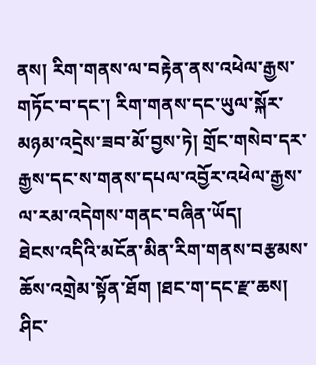ནས། རིག་གནས་ལ་བརྟེན་ནས་འཕེལ་རྒྱས་གཏོང་བ་དང་། རིག་གནས་དང་ཡུལ་སྐོར་མཉམ་འདྲེས་ཟབ་མོ་བྱས་ཏེ། གྲོང་གསེབ་དར་རྒྱས་དང་ས་གནས་དཔལ་འབྱོར་འཕེལ་རྒྱས་ལ་རམ་འདེགས་གནང་བཞིན་ཡོད།
ཐེངས་འདིའི་མངོན་མིན་རིག་གནས་བརྩམས་ཆོས་འགྲེམ་སྟོན་ཐོག །ཐང་ག་དང་རྫ་ཆས། ཤིང་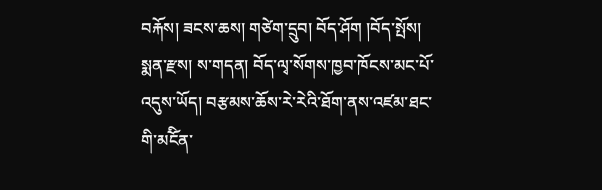བརྐོས། ཟངས་ཆས། གཙེག་དྲུབ། བོད་ཤོག །བོད་སྤོས། སྨན་རྫས། ས་གདན། བོད་ལྭ་སོགས་ཁྱབ་ཁོངས་མང་པོ་འདུས་ཡོད། བརྩམས་ཆོས་རེ་རེའི་ཐོག་ནས་འཛམ་ཐང་གི་མངོིན་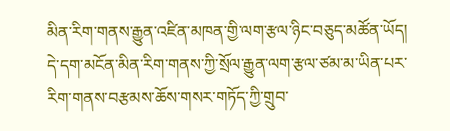མིན་རིག་གནས་རྒྱུན་འཛིན་མཁན་གྱི་ལག་རྩལ་ཉིང་བཅུད་མཚོན་ཡོད། དེ་དག་མངོན་མིན་རིག་གནས་ཀྱི་སྲོལ་རྒྱུན་ལག་རྩལ་ཙམ་མ་ཡིན་པར་རིག་གནས་བརྩམས་ཆོས་གསར་གཏོད་ཀྱི་གྲུབ་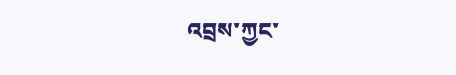འབྲས་ཀྱང་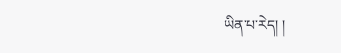ཡིན་པ་རེད། །